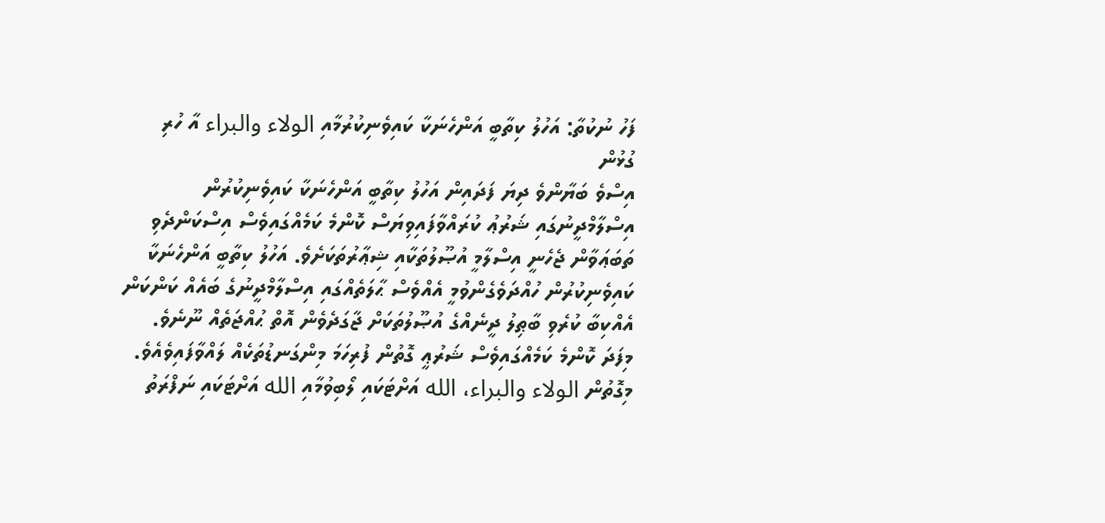ފަހު ނުކުތާ: އަހުލު ކިތާބީ އަންހެނަކާ ކައިވެނިކުރުމާއި الولاء والبراء އާ ހުރި ގުޅުން
އިސްވެ ބަޔާންވެ ދިޔަ ފަދައިން އަހުލު ކިތާބީ އަންހެނަކާ ކައިވެނިކުރުން އިސްލާމްދީނުގައި ޝަރުޢު ކުރައްވާފައިވިޔަސް ކޮންމެ ކަމެއްގައިވެސް އިސްކަންދެވި ތަބަޢަވާން ޖެހެނީ އިސްލާމީ އުޞޫލުތަކާއި ޝިޢާރުތަކަށެވެ. އަހުލު ކިތާބީ އަންހެނަކާ ކައިވެނިކުރުން ހުއްދަވެގެންވުމީ އެއްވެސް ޙާލަތެއްގައި އިސްލާމްދީނުގެ ބައެއް ކަންކަން އެއްކިބާ ކުރެވި ބާޠިލު ދީނެއްގެ އުޞޫލުތަކަށް ޖާގަދެވެން އޮތް ޙުއްޖަތެއް ނޫނެވެ. މިފަދަ ކޮންމެ ކަމެއްގައިވެސް ޝަރުޢީ ގޮތުން ފުރިހަމަ މިންގަނޑުތަކެއް ލައްވާފައިވެއެވެ.
މިގޮތުން الولاء والبراء، الله އަށްޓަކައި ލޯބިވުމާއި الله އަށްޓަކައި ނަފްރަތު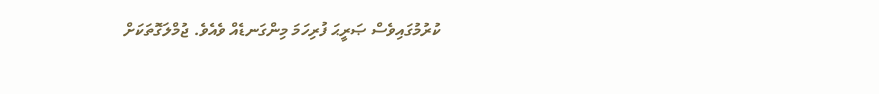ކުރުމުގައިވެސް ޞަރީޙަ ފުރިހަމަ މިންގަނޑެއް ވެއެވެ. ޖުމްލަގޮތަކަށް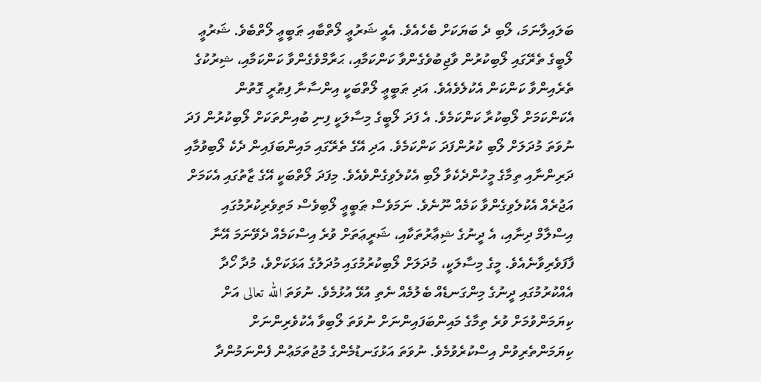ބަލައިލާނަމަ، ލޯބި ދެ ބަޔަކަށް ބެހެއެވެ. އެއީ ޝަރުޢީ ލޯތްބާއި ޠަބީޢީ ލޯތްބެވެ. ޝަރުޢީ ލޯބީގެ ތެރޭގައި ލޯބިކުރުން ވާޖިބުވެގެންވާ ކަންކަމާއި، ޙަރާމްވެގެންވާ ކަންކަމާއި، ޝިރުކުގެ ތެރެއިންވާ ކަންކަން އެކުލެވެއެވެ. އަދި ޠަބީޢީ ލޯތްބަކީ އިންސާނާ ފިޠުރީ ގޮތުން އެކަންކަމަށް ލޯބިކުރާ ކަންކަމެވެ. އެ ފަދަ ލޯބީގެ މިސާލަކީ ފިނި ބުއިންތަކަށް ލޯބިކުރުން ފަދަ ނުވަތަ މުދަލަށް ލޯބި ކުރުންފަދަ ކަންކަމެވެ. އަދި އޭގެ ތެރޭގައި މައިންބަފައިން ދެކެ ލޯބިވުމާއި ދަރިންނާއި ތިމާގެ މީހުންދެކެވާ ލޯބި އެކުލެވިގެންވެއެވެ. މިފަދަ ލޯތްބަކީ އޭގެ ޒާތުގައި އެކަމަށް އަޖުރެއް އެކުލެވިގެންވާ ކަމެއް ނޫނެވެ. ނަމަވެސް ޠަބީޢީ ލޯބިވެސް މަތިވެރިކުރުމުގައި އިސްލާމް ދިނާއި، އެ ދީނުގެ ޝިޢާރުތަކާއި، ޝަރީޢަތަށް ވުރެ އިސްކަމެއް ދެވޭނަމަ އޭނާ ފާފަވެރިވާނެއެވެ. މީގެ މިސާލަކީ، މުދަލަށް ލޯބިކުރުމުގައި މުދަލުގެ އަޅަކަށްވެ، މުދާ ހޯދާ އެއްކުރުމުގައި ދީނުގެ މިންގަނޑެއް ބެލުމެއް ނެތި އުޅޭ އުޅުމެވެ. ނުވަތަ الله تعالى އަށް ކިޔަމަންވުމަށް ވުރެ ތިމާގެ މައިންބަފައިންނަށް ނުވަތަ ލޯބިވާ އެކުވެރިންނަށް ކިޔަމަންތެރިވުން އިސްކުރެވުމެވެ. ނުވަތަ އަޅުގަނޑުމެންގެ މުޖުތަމަޢުން ފެންނަމުންދާ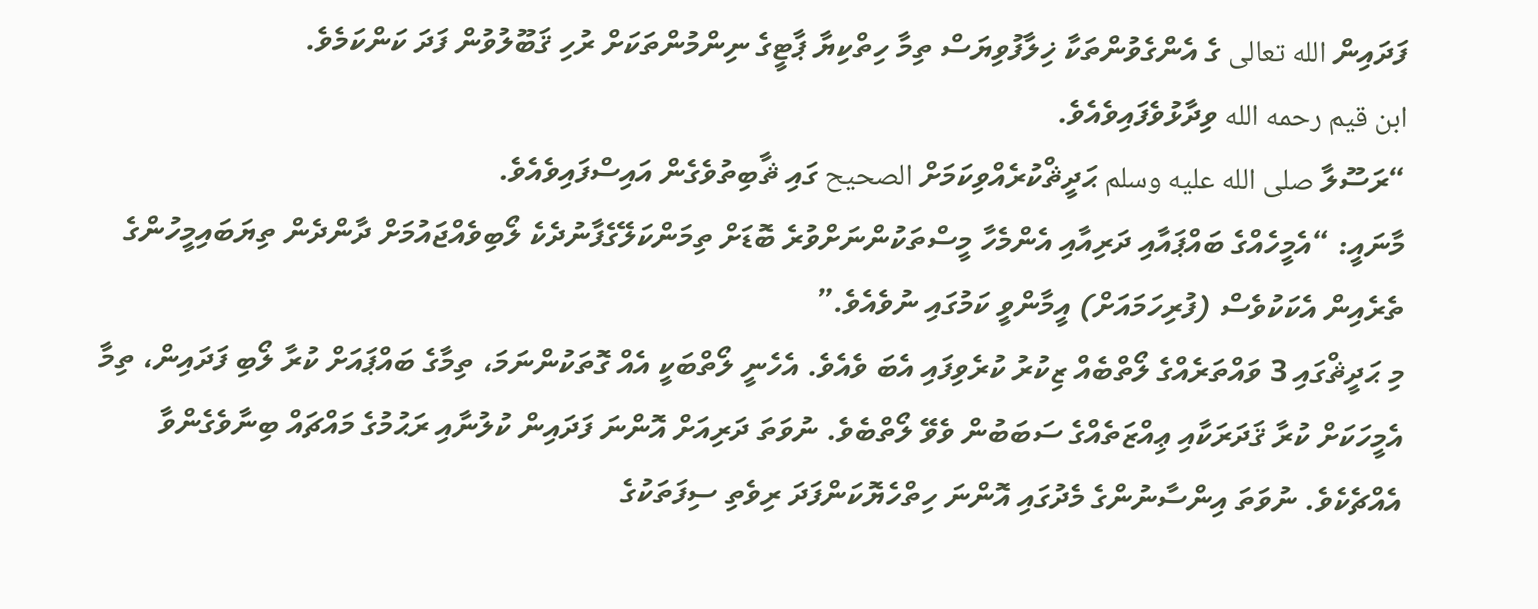ފަދައިން الله تعالى ގެ އެންގެވުންތަކާ ޚިލާފުވިޔަސް ތިމާ ހިތްކިޔާ ޕާޓީގެ ނިންމުންތަކަށް ރުހި ޤަބޫލުވުން ފަދަ ކަންކަމެވެ.
ابن قيم رحمه الله ވިދާޅުވެފައިވެއެވެ.
“ރަސޫލާ صلى الله عليه وسلم ޙަދީޘްކުރެއްވިކަމަށް الصحيح ގައި ޘާބިތުވެގެން އައިސްފައިވެއެވެ.
މާނައީ: “އެމީހެއްގެ ބައްޕައާއި ދަރިއާއި އެންމެހާ މީސްތަކުންނަށްވުރެ ބޮޑަށް ތިމަންކަލޭގެފާނުދެކެ ލޯބިވެއްޖައުމަށް ދާންދެން ތިޔަބައިމީހުންގެ ތެރެއިން އެކަކުވެސް (ފުރިހަމައަށް) އީމާންވީ ކަމުގައި ނުވެއެވެ.”
މި ޙަދީޘްގައި 3 ވައްތަރެއްގެ ލޯތްބެއް ޒިކުރު ކުރެވިފައި އެބަ ވެއެވެ. އެހެނީ ލޯތްބަކީ އެއް ގޮތަކުންނަމަ، ތިމާގެ ބައްޕައަށް ކުރާ ލޯބި ފަދައިން، ތިމާ އެމީހަކަށް ކުރާ ޤަދަރަކާއި ޢިއްޒަތެއްގެ ސަބަބުން ވެވޭ ލޯތްބެވެ. ނުވަތަ ދަރިއަށް އޮންނަ ފަދައިން ކުލުނާއި ރަޙުމުގެ މައްޗައް ބިނާވެގެންވާ އެއްޗެކެވެ. ނުވަތަ އިންސާނުންގެ މެދުގައި އޮންނަ ހިތްހެޔޮކަންފަދަ ރިވެތި ސިފަތަކުގެ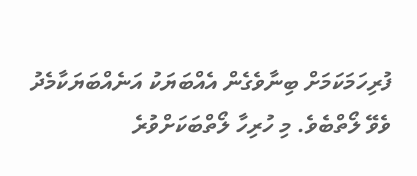ފުރިހަމަކަމަށް ބިނާވެގެން އެއްބަޔަކު އަނެއްބަޔަކާމެދު ވެވޭ ލޯތްބެވެ. މި ހުރިހާ ލޯތްބަކަށްވުރެ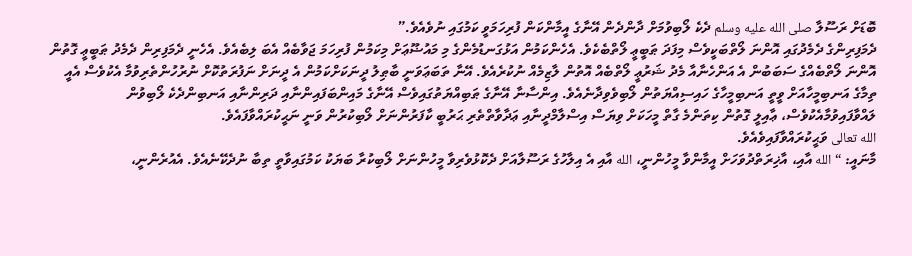ބޮޑަށް ރަސޫލާ صلى الله عليه وسلم ދެކެ ލޯބިވުމަށް ދާންދެން އޭނާގެ އީމާންކަން ފުރިހަމަވީ ކަމުގައި ނުވެއެވެ.”
ދެމަފިރިންގެ ދެމެދުގައި އޮންނަ ލޯތްބަކީވެސް މިފަދަ ޠަބީޢީ ލޯތްބެކެވެ. އެހެންކަމުން އަޅުގަނޑުމެންގެ މި މައުޟޫޢަށް މިކަމުން ފުރިހަމަ ޖަވާބެއް އެބަ ލިބެއެވެ. އެހެނީ ދެމަފިރިން ދެމެދު ޠަބީޢީ ގޮތުން އޮންނަ ލޯތްބެއްގެ ސަބަބުން އެ އަންހެނާއާ މެދު ޝަރުޢީ ލޯތްބެއް އޮތުން ލާޒިމެއް ނުކުރެއެވެ. އޭނާ ތަބަޢަވަނީ ބާޠިލު ދީނަކަށްކަމުން އެ ދީނަށް ނަފުރަތުކޮށް ނުރުހުންތެރިވުމާ އެކުވެސް އެއީ ތިމާގެ އަނބިމީހާއަށް ވީތީ އަނބިމީހާގެ ހައިސިއްޔަތުން ލޯބިވެވިދާނެއެވެ. އިންސާނާ އޭނާގެ ޠަބިއްޔަތުގައިވެސް އޭނާގެ މައިންބަފައިންނާއި ދަރިންނާއި އަނބިންދެކެ ލޯބިވުން ލައްވާފައިވުމާއެކުވެސް، ޢާއިލީ ގޮތުން ކިތަންމެ ގާތް މީހަކަށް ވިޔަސް އިސްލާމްދީނާއި ޢަދާވާތްތެރި ޙަރުބީ ކާފަރުންނަށް ލޯބިކުރުން ވަނީ ނަޙީކުރައްވާފައެވެ.
الله تعالى ވަޙީކުރައްވާފައިވެއެވެ.
މާނައީ: “الله އާއި، އާޚިރަތްދުވަހަށް އީމާންވާ މީހުންނީ، الله އާއި އެ އިލާހުގެ ރަސޫލާއަށް ދެކޮޅުވެރިވާ މީހުންނަށް ލޯބިކުރާ ބަޔަކު ކަމުގައިވާތީ ތިބާ ނުދެކޭނެއެވެ. އެއުރެންނީ،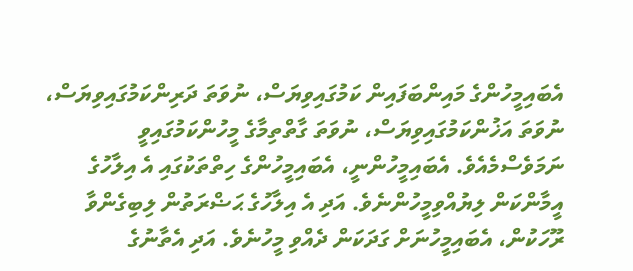އެބައިމީހުންގެ މައިންބަފައިން ކަމުގައިވިޔަސް، ނުވަތަ ދަރިންކަމުގައިވިޔަސް، ނުވަތަ އަޚުންކަމުގައިވިޔަސް، ނުވަތަ ގާތްތިމާގެ މީހުންކަމުގައިވީ ނަމަވެސްމެއެވެ. އެބައިމީހުންނީ، އެބައިމީހުންގެ ހިތްތަކުގައި އެ އިލާހުގެ އީމާންކަން ލިޔުއްވިމީހުންނެވެ. އަދި އެ އިލާހުގެ ޙަޟްރަތުން ލިބިގެންވާ ރޫހަކުން، އެބައިމީހުނަށް ގަދަކަން ދެއްވި މީހުނެވެ. އަދި އެތާނުގެ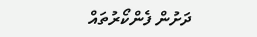ދަށުން ފެންކޯރުތައް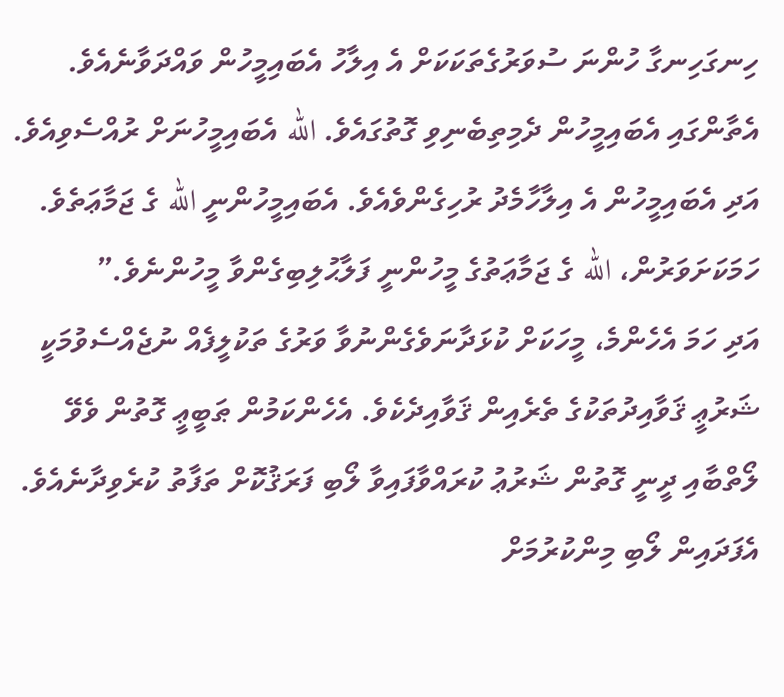ހިނގަހިނގާ ހުންނަ ސުވަރުގެތަކަކަށް އެ އިލާހު އެބައިމީހުން ވައްދަވާނެއެވެ. އެތާންގައި އެބައިމީހުން ދެމިތިބެނިވި ގޮތުގައެވެ. الله އެބައިމީހުނަށް ރުއްސެވިއެވެ. އަދި އެބައިމީހުން އެ އިލާހާމެދު ރުހިގެންވެއެވެ. އެބައިމީހުންނީ الله ގެ ޖަމާޢަތެވެ. ހަމަކަށަވަރުން، الله ގެ ޖަމާޢަތުގެ މީހުންނީ ފަލާޙުލިބިގެންވާ މީހުންނެވެ.”
އަދި ހަމަ އެހެންމެ، މީހަކަށް ކުޅަދާނަވެގެންނުވާ ވަރުގެ ތަކުލީފެއް ނުޖެއްސެވުމަކީ ޝަރުޢީ ޤަވާއިދުތަކުގެ ތެރެއިން ޤަވާއިދެކެވެ. އެހެންކަމުން ޠަބީޢީ ގޮތުން ވެވޭ ލޯތްބާއި ދީނީ ގޮތުން ޝަރުޢު ކުރައްވާފައިވާ ލޯބި ފަރަޤުކޮށް ތަފާތު ކުރެވިދާނެއެވެ. އެފަދައިން ލޯބި މިންކުރުމަށް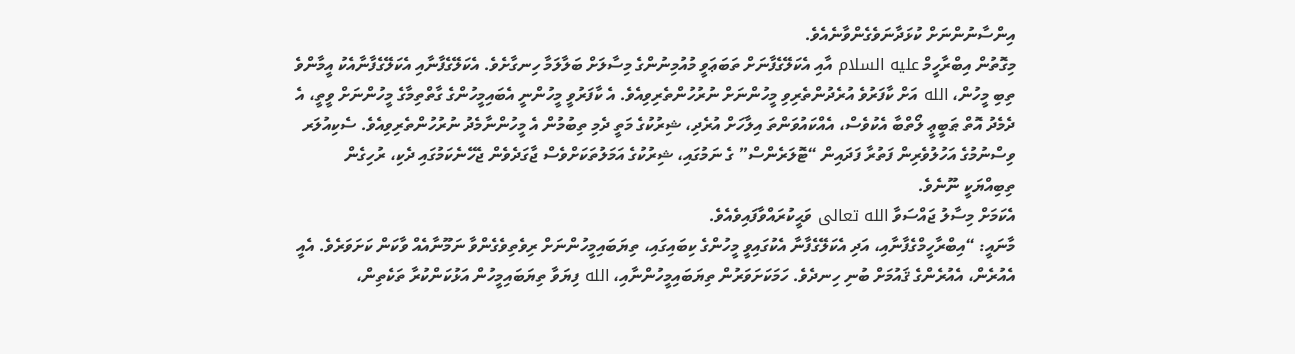އިންސާނުންނަށް ކުޅަދާނަވެގެންވާނެއެވެ.
މިގޮތުން އިބްރާހީމް عليه السلام އާއި އެކަލޭގެފާނަށް ތަބަޢަވީ މުއުމިނުންގެ މިސާލަށް ބަލާލަމާ ހިނގާށެވެ. އެކަލޭގެފާނާއި އެކަލޭގެފާނާއެކު އީމާންވެ ތިބި މީހުން، الله އަށް ކާފަރުވެ އުރެދުންތެރިވި މީހުންނަށް ނުރުހުންތެރިވިއެވެ. އެ ކާފަރުވީ މީހުންނީ އެބައިމީހުންގެ ގާތްތިމާގެ މީހުންނަށް ވީތީ، އެ ދެމެދު އޮތް ޠަބީޢީ ލޯތްބާ އެކުވެސް، އެއްކައުވަންތަ އިލާހަށް އުރެދި، ޝިރުކުގެ މަތީ ދެމި ތިބުމުން އެ މީހުންނާމެދު ނުރުހުންތެރިވިއެވެ. ސެކިއުލަރ ވިސްނުމުގެ އަހުލުވެރިން ފަތުރާ ފަދައިން “ޓޮލަރެންސް” ގެ ނަމުގައި، ޝިރުކުގެ އަމަލުތަކަށްވެސް ޖާގަދެވެން ޖެހޭނެކަމުގައި ދެކި، ރުހިގެން ތިބިއްޔަކީ ނޫނެވެ.
އެކަމަށް މިސާލު ޖައްސަވާ الله تعالى ވަޙީކުރައްވާފައިވެއެވެ.
މާނައީ: “އިބްރާހީމްގެފާނާއި، އަދި އެކަލޭގެފާނާ އެކުގައިވީ މީހުންގެ ކިބައިގައި، ތިޔަބައިމީހުންނަށް ރިވެތިވެގެންވާ ނަމޫނާއެއް ވާކަން ކަށަވަރެވެ. އެއީ އެއުރެން، އެއުރެންގެ ޤައުމަށް ބުނި ހިނދެވެ. ހަމަކަށަވަރުން ތިޔަބައިމީހުންނާއި، الله ފިޔަވާ ތިޔަބައިމީހުން އަޅުކަންކުރާ ތަކެތިން،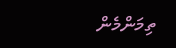ތިމަންމެން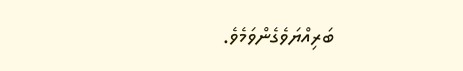ބަރިއްޔަވެގެންވަމެވެ.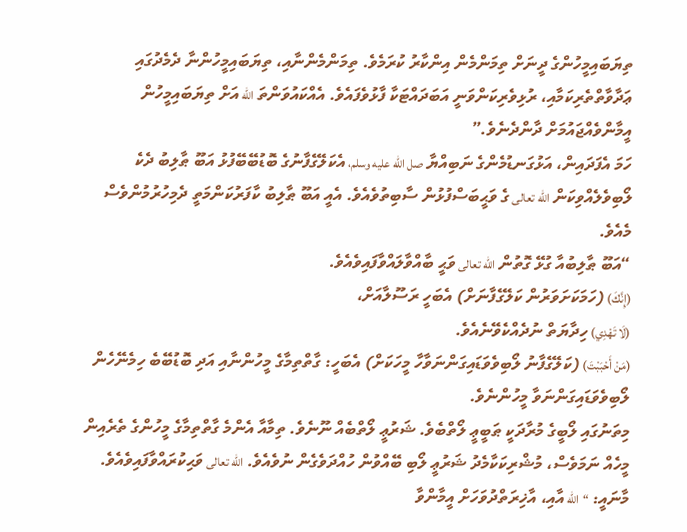ތިޔަބައިމީހުންގެ ދީނަށް ތިމަންމެން އިންކާރު ކުރަމެވެ. ތިމަންމެންނާއި، ތިޔަބައިމީހުންނާ ދެމެދުގައި ޢަދާވާތްތެރިކަމާއި، ރުޅިވެރިކަންވަނީ އަބަދައްޓަކާ ފާޅުވެފައެވެ. އެއްކައުވަންތަ الله އަށް ތިޔަބައިމީހުން އީމާންވެއްޖައުމަށް ދާންދެނެވެ.”
ހަމަ އެފަދައިން، އަޅުގަނޑުމެންގެ ނަބިއްޔާ صل الله عليه وسلم، އެކަލޭގެފާނުގެ ބޮޑުބޭބޭފުޅު އަބޫ ޠާލިބު ދެކެ ލޯބިވެލެއްވިކަން الله تعالى ގެ ވަޙީބަސްފުޅުން ސާބިތުވެއެވެ. އެއީ އަބޫ ޠާލިބު ކާފަރުކަންމަތީ ދެމިހުރުމުންވެސް މެއެވެ.
“އަބޫ ޠާލިބުއާ ގުޅޭ ގޮތުން الله تعالى ވަޙީ ބާއްވާލައްވާފައިވެއެވެ.
(إِنَّكَ) (ހަމަކަށަވަރުން ކަލޭގެފާނަށް) އެބަހީ ރަސޫލާއަށް،
(لَا تَهْدِي) ހިދާޔަތް ނުދެއްކެވޭނެއެވެ.
(مَنْ أَحْبَبْتَ) (ކަލޭގެފާނު ލޯބިވެވަޑައިގަންނަވާހާ މީހަކަށް) އެބަހީ: ގާތްތިމާގެ މީހުންނާއި އަދި ބޮޑުބޭބެ ހިމެނޭހެން ލޯބިވެވަޑައިގަންނަވާ މީހުންނެވެ.
މިތަނުގައި ލޯބީގެ މުރާދަކީ ޠަބީޢީ ލޯތްބެވެ. ޝަރުޢީ ލޯތްބެއް ނޫނެވެ. ތިމާއާ އެންމެ ގާތްތިމާގެ މީހުންގެ ތެރެއިން މީހެއް ނަމަވެސް، މުޝްރިކަކާމެދު ޝަރުޢީ ލޯބި ބޭއްވުން ހުއްދަވެގެން ނުވެއެވެ. الله تعالى ވަޙިކުރައްވާފައިވެއެވެ.
މާނައީ: “الله އާއި، އާޚިރަތްދުވަހަށް އީމާންވާ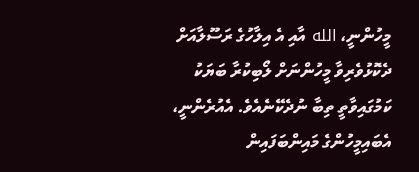މީހުންނީ، الله އާއި އެ އިލާހުގެ ރަސޫލާއަށް ދެކޮޅުވެރިވާ މީހުންނަށް ލޯބިކުރާ ބަޔަކު ކަމުގައިވާތީ ތިބާ ނުދެކޭނެއެވެ. އެއުރެންނީ، އެބައިމީހުންގެ މައިންބަފައިން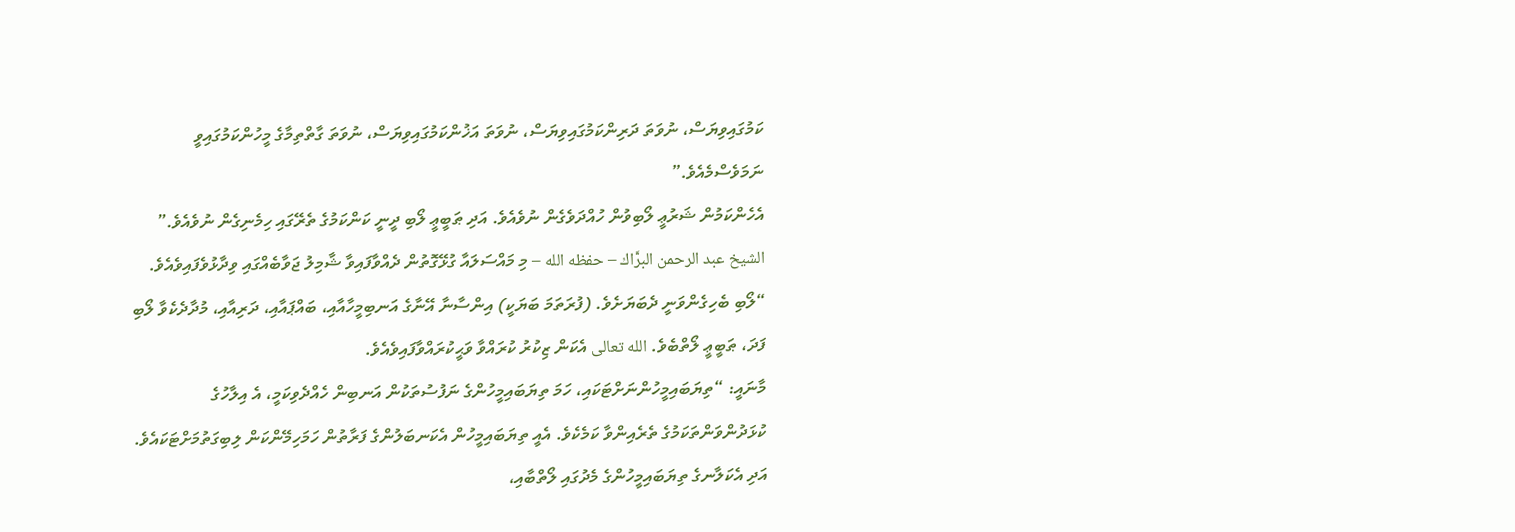ކަމުގައިވިޔަސް، ނުވަތަ ދަރިންކަމުގައިވިޔަސް، ނުވަތަ އަޚުންކަމުގައިވިޔަސް، ނުވަތަ ގާތްތިމާގެ މީހުންކަމުގައިވީ ނަމަވެސްމެއެވެ.”
އެހެންކަމުން ޝަރުޢީ ލޯބިވުން ހުއްދަވެގެން ނުވެއެވެ. އަދި ޠަބީޢީ ލޯބި ދީނީ ކަންކަމުގެ ތެރޭގައި ހިމެނިގެން ނުވެއެވެ.”
الشيخ عبد الرحمن البرَّاك – حفظه الله – މި މައްސަލައާ ގުޅޭގޮތުން ދެއްވާފައިވާ ޝާމިލު ޖަވާބެއްގައި ވިދާޅުވެފައިވެއެވެ.
“ލޯބި ބެހިގެންވަނީ ދެބަޔަށެވެ. (ފުރަތަމަ ބަޔަކީ) އިންސާނާ އޭނާގެ އަނބިމީހާއާއި، ބައްޕައާއި، ދަރިއާއި، މުދާދެކެވާ ލޯބި ފަދަ، ޠަބީޢީ ލޯތްބެވެ. الله تعالى އެކަން ޒިކުރު ކުރައްވާ ވަޙީކުރައްވާފައިވެއެވެ.
މާނައީ: “ތިޔަބައިމީހުންނަށްޓަކައި، ހަމަ ތިޔަބައިމީހުންގެ ނަފުސުތަކުން އަނބިން ހެއްދެވިކަމީ، އެ އިލާހުގެ ކުޅަދުންވަންތަކަމުގެ ތެރެއިންވާ ކަމެކެވެ. އެއީ ތިޔަބައިމީހުން އެކަނބަލުންގެ ފަރާތުން ހަމަހިމޭންކަން ލިބިގަތުމަށްޓަކައެވެ. އަދި އެކަލާނގެ ތިޔަބައިމީހުންގެ މެދުގައި ލޯތްބާއި،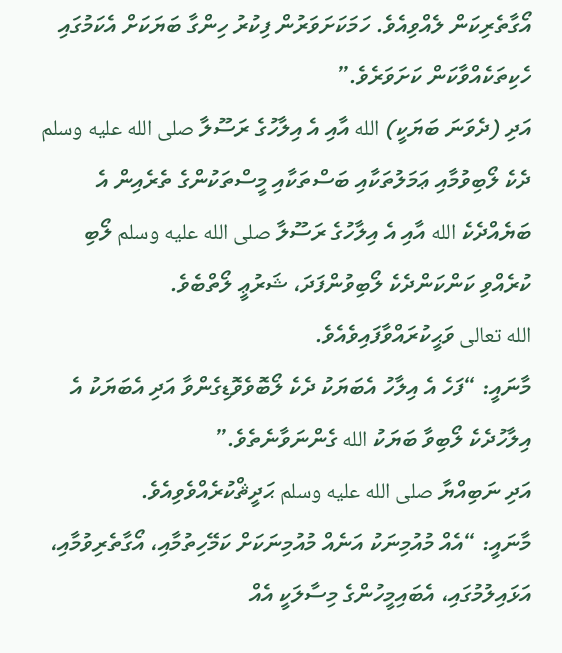އޯގާތެރިކަން ލެއްވިއެވެ. ހަމަކަށަވަރުން ފިކުރު ހިންގާ ބަޔަކަށް އެކަމުގައި ހެކިތަކެއްވާކަން ކަށަވަރެވެ.”
އަދި (ދެވަނަ ބަޔަކީ) الله އާއި އެ އިލާހުގެ ރަސޫލާ صلى الله عليه وسلم ދެކެ ލޯބިވުމާއި ޢަމަލުތަކާއި ބަސްތަކާއި މީސްތަކުންގެ ތެރެއިން އެ ބަޔެއްދެކެ الله އާއި އެ އިލާހުގެ ރަސޫލާ صلى الله عليه وسلم ލޯބި ކުރެއްވި ކަންކަންދެކެ ލޯބިވުންފަދަ، ޝަރުޢީ ލޯތްބެވެ.
الله تعالى ވަޙީކުރައްވާފައިވެއެވެ.
މާނައީ: “ފަހެ އެ އިލާހު އެބަޔަކު ދެކެ ލޯބޮވެވޮޑިގެންވާ އަދި އެބަޔަކު އެ އިލާހުދެކެ ލޯބިވާ ބަޔަކު الله ގެންނަވާނެތެވެ.”
އަދި ނަބިއްޔާ صلى الله عليه وسلم ޙަދީޘްކުރެއްވެވިއެވެ.
މާނައީ: “އެއް މުއުމިނަކު އަނެއް މުއުމިނަކަށް ކަމޭހިތުމާއި، އޯގާތެރިވުމާއި، އަޅައިލުމުގައި، އެބައިމީހުންގެ މިސާލަކީ އެއް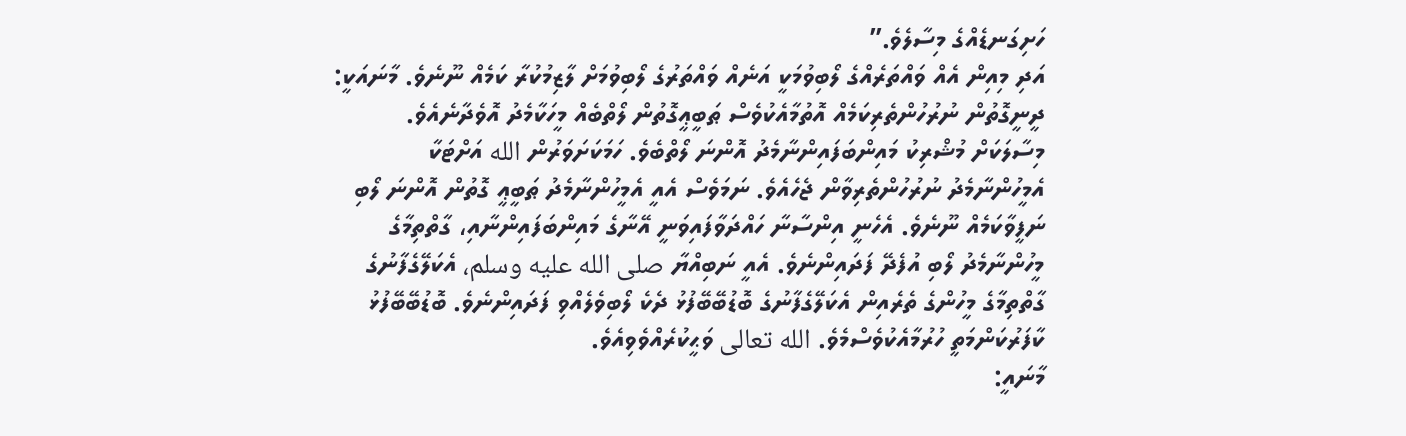ހަށިގަނޑެއްގެ މިސާލެވެ.”
އަދި މިއިން އެއް ވައްތަރެއްގެ ލޯބިވުމަކީ އަނެއް ވައްތަރުގެ ލޯބިވުމަށް ލާޒިމުކުރާ ކަމެއް ނޫނެވެ. މާނައަކީ: ދީނީގޮތުން ނުރުހުންތެރިކަމެއް އޮތުމާއެކުވެސް ޠަބީޢީގޮތުން ލޯތްބެއް މީހަކާމެދު އޮވެދާނެއެވެ. މިސާލަކަށް މުޝްރިކު މައިންބަފައިންނާމެދު އޮންނަ ލޯތްބެވެ. ހަމަކަށަވަރުން الله އަށްޓަކާ އެމީހުންނާމެދު ނުރުހުންތެރިވާން ޖެހެއެވެ. ނަމަވެސް އެއީ އެމީހުންނާމެދު ޠަބީޢީ ގޮތުން އޮންނަ ލޯބި ނަފީވާކަމެއް ނޫނެވެ. އެހެނީ އިންސާނާ ހައްދަވާފައިވަނީ އޭނާގެ މައިންބަފައިންނާއި، ގާތްތިމާގެ މީހުންނާމެދު ލޯބި އުފެދޭ ފަދައިންނެވެ. އެއީ ނަބިއްޔާ صلى الله عليه وسلم، އެކަލޭގެފާނުގެ ގާތްތިމާގެ މީހުންގެ ތެރެއިން އެކަލޭގެފާނުގެ ބޮޑުބޭބޭފުޅު ދެކެ ލޯބިވެލެއްވި ފަދައިންނެވެ. ބޮޑުބޭބޭފުޅު ކާފަރުކަންމަތީ ހުރުމާއެކުވެސްމެވެ. الله تعالى ވަޙީކުރެއްވެވިއެވެ.
މާނައީ: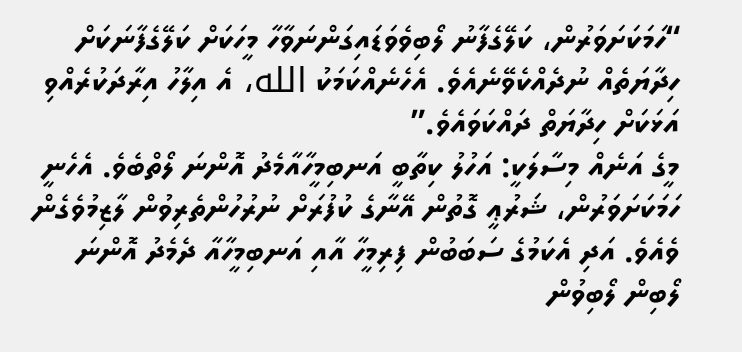“ހަމަކަށަވަރުން، ކަލޭގެފާނު ލޯބިވެވަޑައިގަންނަވާހާ މީހަކަށް ކަލޭގެފާނަކަށް ހިދާޔަތެއް ނުދެއްކެވޭނެއެވެ. އެހެނެއްކަމަކު الله، އެ އިލާހު އިރާދަކުރެއްވި އަޅަކަށް ހިދާޔަތް ދައްކަވައެވެ.”
މީގެ އަނެއް މިސާލަކީ: އަހުލު ކިތާބީ އަނބިމީހާއާމެދު އޮންނަ ލޯތްބެވެ. އެހެނީ ހަމަކަށަވަރުން، ޝަރުޢީ ގޮތުން އޭނާގެ ކުފުރަށް ނުރުހުންތެރިވުން ލާޒިމުވެގެން ވެއެވެ. އަދި އެކަމުގެ ސަބަބުން ފިރިމީހާ އާއި އަނބިމީހާއާ ދެމެދު އޮންނަ ލޯބިން ލޯބިވުން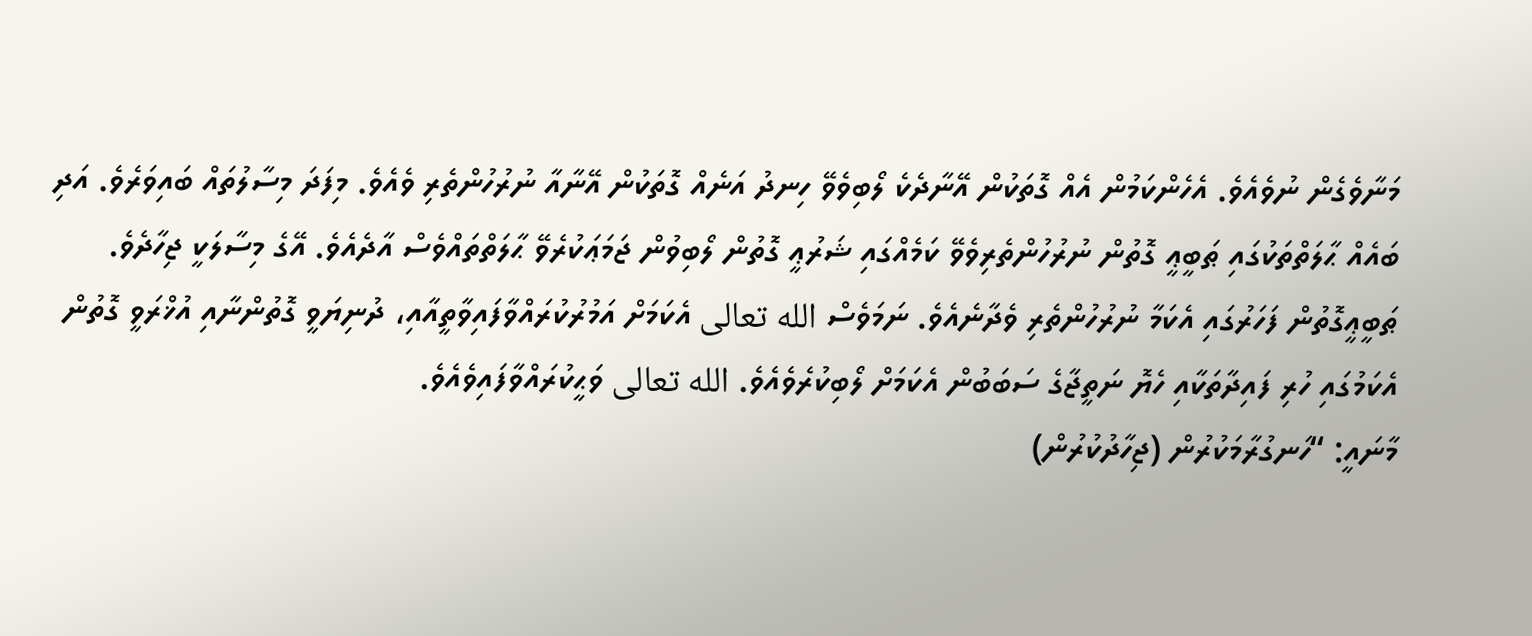މަނާވެގެން ނުވެއެވެ. އެހެންކަމުން އެއް ގޮތަކުން އޭނާދެކެ ލޯބިވެވޭ ހިނދު އަނެއް ގޮތަކުން އޭނާއާ ނުރުހުންތެރި ވެއެވެ. މިފަދަ މިސާލުތައް ބައިވަރެވެ. އަދި ބައެއް ޙާލަތްތަކުގައި ޠަބީޢީ ގޮތުން ނުރުހުންތެރިވެވޭ ކަމެއްގައި ޝަރުޢީ ގޮތުން ލޯބިވުން ޖަމަޢަކުރެވޭ ޙާލަތްތައްވެސް އާދެއެވެ. އޭގެ މިސާލަކީ ޖިހާދެވެ. ޠަބީޢީގޮތުން ފަހަރުގައި އެކަމާ ނުރުހުންތެރި ވެދާނެއެވެ. ނަމަވެސް الله تعالى އެކަމަށް އަމުރުކުރައްވާފައިވާތީއާއި، ދުނިޔަވީ ގޮތުންނާއި އުޚްރަވީ ގޮތުން އެކަމުގައި ހުރި ފައިދާތަކާއި ހެޔޮ ނަތީޖާގެ ސަބަބުން އެކަމަށް ލޯބިކުރެވެއެވެ. الله تعالى ވަޙީކުރައްވާފައިވެއެވެ.
މާނައީ: “ހަނގުރާމަކުރުން (ޖިހާދުކުރުން)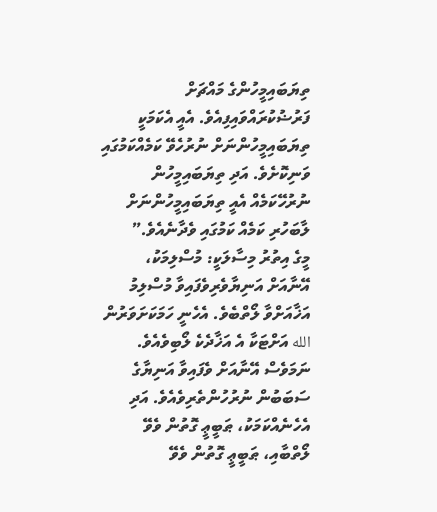ތިޔަބައިމީހުންގެ މައްޗަށް ފަރުޟުކުރައްވައިފިއެވެ. އެއީ އެކަމަކީ ތިޔަބައިމީހުންނަށް ނުރުހެވޭ ކަމެއްކަމުގައި ވަނިކޮށެވެ. އަދި ތިޔަބައިމީހުން ނުރުހޭކަމެއް އެއީ ތިޔަބައިމީހުންނަށް ލާބަހުރި ކަމެއް ކަމުގައި ވެދާނެއެވެ.”
މީގެ އިތުރު މިސާލަކީ: މުސްލިމަކު، އޭނާއަށް އަނިޔާވެރިވެފައިވާ މުސްލިމު އަޚާއަށްވާ ލޯތްބެވެ. އެހެނީ ހަމަކަށަވަރުން الله އަށްޓަކާ އެ އަޚާދެކެ ލޯބިވެއެވެ. ނަމަވެސް އޭނާއަށް ވެފައިވާ އަނިޔާގެ ސަބަބުން ނުރުހުންތެރިވެއެވެ. އަދި އެހެނެއްކަމަކު، ޠަބީޢީ ގޮތުން ވެވޭ ލޯތްބާއި، ޠަބީޢީ ގޮތުން ވެވޭ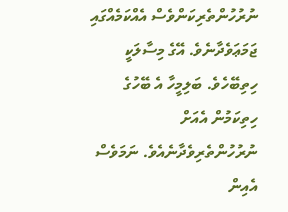ނުރުހުންތެރިކަންވެސް އެއްކަމެއްގައި ޖަމަޢަވެދާނެވެ. އޭގެ މިސާލަކީ ހިތިބޭހެވެ. ބަލިމީހާ އެ ބޭހުގެ ހިތިކަމުން އެއަށް ނުރުހުންތެރިވެދާނެއެވެ. ނަމަވެސް އެއިން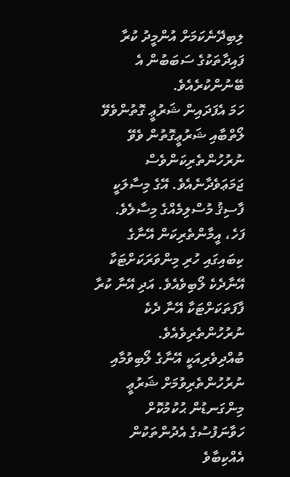ލިބިދޭނެކަމަށް އުންމީދު ކުރާ ފައިދާތަކުގެ ސަބަބުން އެ ބޭނުންކުރެއެވެ.
ހަމަ އެފަދައިން ޝަރުޢީ ގޮތުންވެވޭ ލޯތްބާއި ޝަރުޢީގޮތުން ވެވޭ ނުރުހުންތެރިކަންވެސް ޖަމަޢަވެދާނެއެވެ. އޭގެ މިސާލަކީ ފާސިޤު މުސްލިމެއްގެ މިސާލެވެ. ފަހެ، އީމާންތެރިކަން އޭނާގެ ކިބައިގައި ހުރި މިންވަރަކަށްޓަކާ އޭނާދެކެ ލޯބިވެއެވެ. އަދި އޭނާ ކުރާ ފާފަތަކަށްޓަކާ އޭނާ ދެކެ ނުރުހުންތެރިވެއެވެ.
ބުއްދިވެރިއަކީ އޭނާގެ ލޯބިވުމާއި ނުރުހުންތެރިވުމަށް ޝަރުޢީ މިންގަނޑުން ޙުކުމުކޮށް ހަވާނަފުސުގެ އެދުންތަކުން އެއްކިބާވެ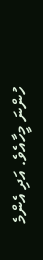ހުންނަ މީހާއެވެ. އަދި އެންމެ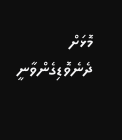މޮޅަށް ދެނެވޮޑިގެންވާނީ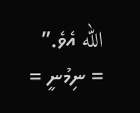الله އެވެ.”
= ނިމުނީ =